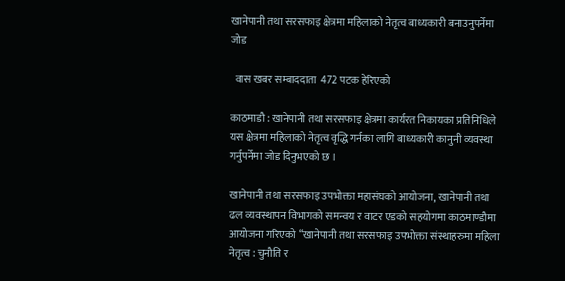खानेपानी तथा सरसफाइ क्षेत्रमा महिलाको नेतृत्व बाध्यकारी बनाउनुपर्नेमा जोड

  वास खबर सम्बाददाता  472 पटक हेरिएको

काठमाडौ : खानेपानी तथा सरसफाइ क्षेत्रमा कार्यरत निकायका प्रतिनिधिले यस क्षेत्रमा महिलाको नेतृत्व वृद्धि गर्नका लागि बाध्यकारी कानुनी व्यवस्था गर्नुपर्नेमा जोड दिनुभएको छ ।

खानेपानी तथा सरसफाइ उपभोक्ता महासंघको आयोजना, खानेपानी तथा ढल व्यवस्थापन विभागको समन्वय र वाटर एडको सहयोगमा काठमाण्डौमा आयोजना गरिएको “खानेपानी तथा सरसफाइ उपभोक्ता संस्थाहरुमा महिला नेतृत्व : चुनौति र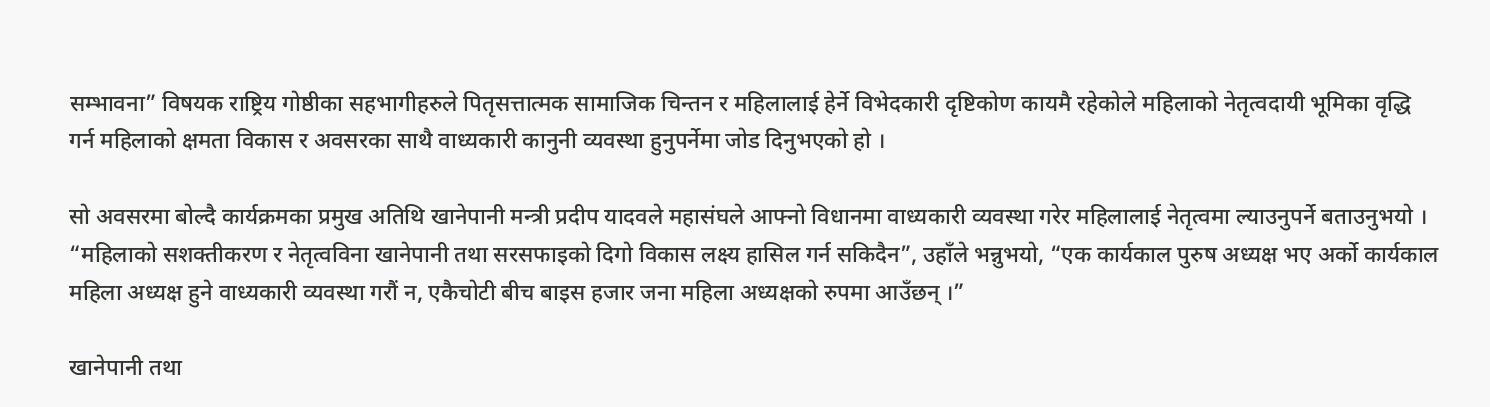सम्भावना” विषयक राष्ट्रिय गोष्ठीका सहभागीहरुले पितृसत्तात्मक सामाजिक चिन्तन र महिलालाई हेर्ने विभेदकारी दृष्टिकोण कायमै रहेकोले महिलाको नेतृत्वदायी भूमिका वृद्धि गर्न महिलाको क्षमता विकास र अवसरका साथै वाध्यकारी कानुनी व्यवस्था हुनुपर्नेमा जोड दिनुभएको हो ।

सो अवसरमा बोल्दै कार्यक्रमका प्रमुख अतिथि खानेपानी मन्त्री प्रदीप यादवले महासंघले आफ्नो विधानमा वाध्यकारी व्यवस्था गरेर महिलालाई नेतृत्वमा ल्याउनुपर्ने बताउनुभयो । “महिलाको सशक्तीकरण र नेतृत्वविना खानेपानी तथा सरसफाइको दिगो विकास लक्ष्य हासिल गर्न सकिदैन”, उहाँले भन्नुभयो, “एक कार्यकाल पुरुष अध्यक्ष भए अर्को कार्यकाल महिला अध्यक्ष हुने वाध्यकारी व्यवस्था गरौं न, एकैचोटी बीच बाइस हजार जना महिला अध्यक्षको रुपमा आउँछन् ।”

खानेपानी तथा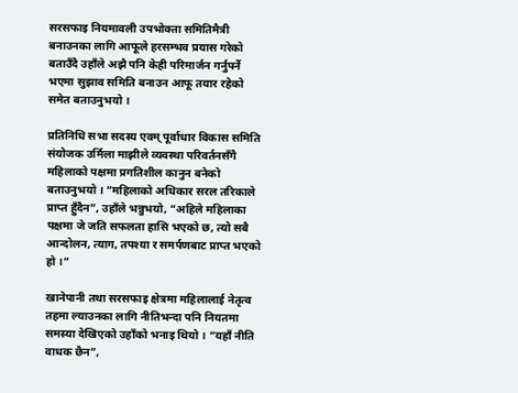सरसफाइ नियमावली उपभोक्ता समितिमैत्री बनाउनका लागि आफूले हरसम्भव प्रयास गरेको बताउँदै उहाँले अझै पनि केही परिमार्जन गर्नुपर्ने भएमा सुझाव समिति बनाउन आफू तयार रहेको समेत बताउनुभयो ।

प्रतिनिधि सभा सदस्य एवम् पूर्वाधार विकास समिति संयोजक उर्मिला माझीले व्यवस्था परिवर्तनसँगै महिलाको पक्षमा प्रगतिशील कानुन बनेको बताउनुभयो । “महिलाको अधिकार सरल तरिकाले प्राप्त हुँदैन”, उहाँले भन्नुभयो, “अहिले महिलाका पक्षमा जे जति सफलता हासि भएको छ, त्यो सबै आन्दोलन, त्याग, तपश्या र समर्पणबाट प्राप्त भएको हो ।”

खानेपानी तथा सरसफाइ क्षेत्रमा महिलालाई नेतृत्व तहमा ल्याउनका लागि नीतिभन्दा पनि नियतमा समस्या देखिएको उहाँको भनाइ थियो । “यहाँ नीति वाधक छैन”,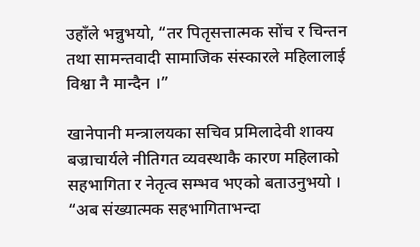उहाँले भन्नुभयो, “तर पितृसत्तात्मक सोंच र चिन्तन तथा सामन्तवादी सामाजिक संस्कारले महिलालाई विश्वा नै मान्दैन ।”

खानेपानी मन्त्रालयका सचिव प्रमिलादेवी शाक्य बज्राचार्यले नीतिगत व्यवस्थाकै कारण महिलाको सहभागिता र नेतृत्व सम्भव भएको बताउनुभयो । “अब संख्यात्मक सहभागिताभन्दा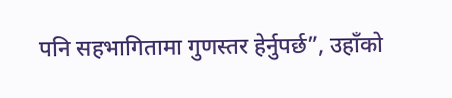पनि सहभागितामा गुणस्तर हेर्नुपर्छ”, उहाँको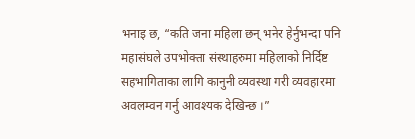भनाइ छ, “कति जना महिला छन् भनेर हेर्नुभन्दा पनि महासंघले उपभोक्ता संस्थाहरुमा महिलाको निर्दिष्ट सहभागिताका लागि कानुनी व्यवस्था गरी व्यवहारमा अवलम्वन गर्नु आवश्यक देखिन्छ ।”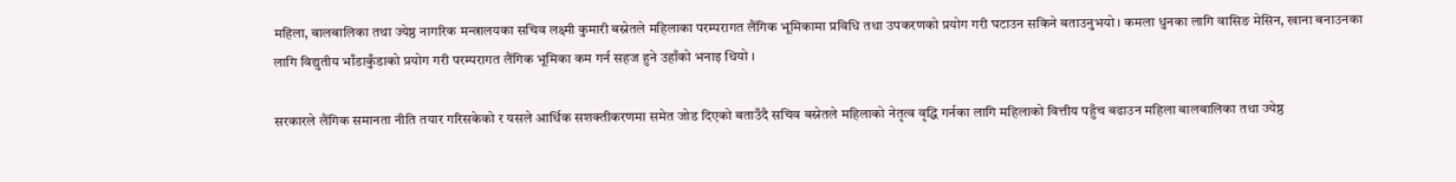महिला, बालबालिका तथा ज्येष्ठ नागरिक मन्त्रालयका सचिव लक्ष्मी कुमारी बस्नेतले महिलाका परम्परागत लैंगिक भूमिकामा प्रविधि तथा उपकरणको प्रयोग गरी घटाउन सकिने बताउनुभयो । कमला धुनका लागि वासिङ मेसिन, खाना बनाउनका लागि विद्युतीय भाँडाकुँडाको प्रयोग गरी परम्परागत लैंगिक भूमिका कम गर्न सहज हुने उहाँको भनाइ थियो ।

सरकारले लैंगिक समानता नीति तयार गरिसकेको र यसले आर्थिक सशक्तीकरणमा समेत जोड दिएको बताउँदै सचिव बस्नेतले महिलाको नेतृत्व वृद्धि गर्नका लागि महिलाको वित्तीय पहुँच बढाउन महिला बालबालिका तथा ज्येष्ठ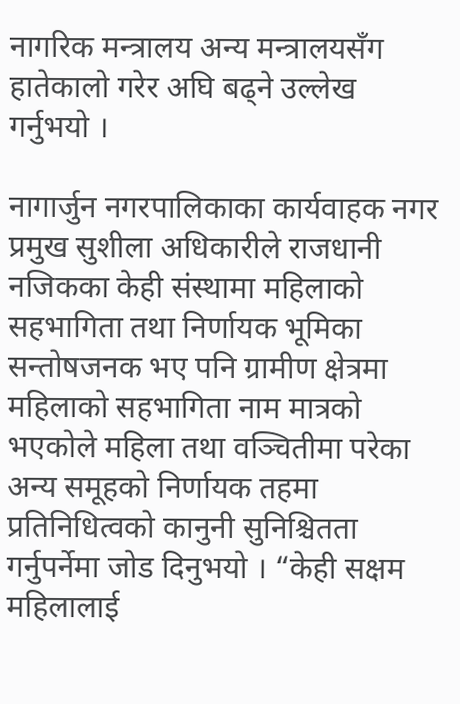नागरिक मन्त्रालय अन्य मन्त्रालयसँग हातेकालो गरेर अघि बढ्ने उल्लेख गर्नुभयो ।

नागार्जुन नगरपालिकाका कार्यवाहक नगर प्रमुख सुशीला अधिकारीले राजधानी नजिकका केही संस्थामा महिलाको सहभागिता तथा निर्णायक भूमिका सन्तोषजनक भए पनि ग्रामीण क्षेत्रमा महिलाको सहभागिता नाम मात्रको भएकोले महिला तथा वञ्चितीमा परेका अन्य समूहको निर्णायक तहमा प्रतिनिधित्वको कानुनी सुनिश्चितता गर्नुपर्नेमा जोड दिनुभयो । “केही सक्षम महिलालाई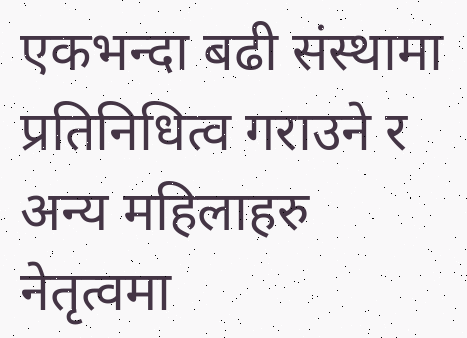एकभन्दा बढी संस्थामा प्रतिनिधित्व गराउने र अन्य महिलाहरु नेतृत्वमा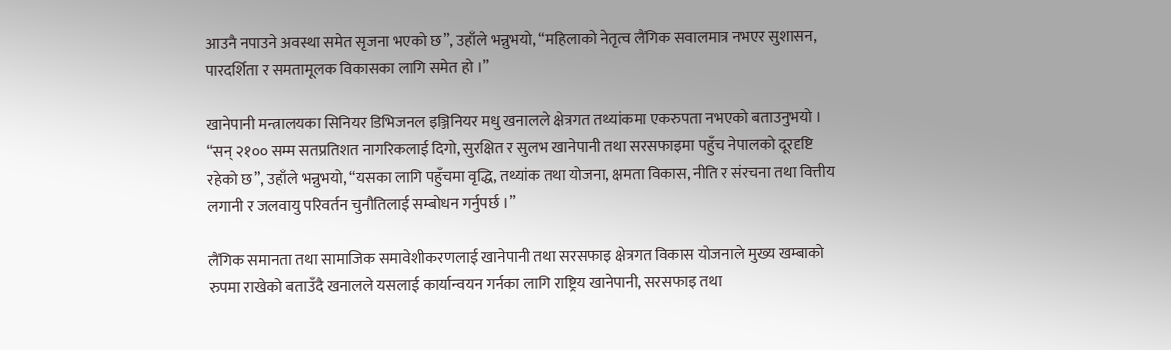आउनै नपाउने अवस्था समेत सृजना भएको छ”, उहाँले भन्नुभयो, “महिलाको नेतृत्व लैंगिक सवालमात्र नभएर सुशासन, पारदर्शिता र समतामूलक विकासका लागि समेत हो ।”

खानेपानी मन्त्रालयका सिनियर डिभिजनल इञ्जिनियर मधु खनालले क्षेत्रगत तथ्यांकमा एकरुपता नभएको बताउनुभयो । “सन् २१०० सम्म सतप्रतिशत नागरिकलाई दिगो, सुरक्षित र सुलभ खानेपानी तथा सरसफाइमा पहुँच नेपालको दूरदृष्टि रहेको छ”, उहाँले भन्नुभयो, “यसका लागि पहुँचमा वृद्धि, तथ्यांक तथा योजना, क्षमता विकास, नीति र संरचना तथा वित्तीय लगानी र जलवायु परिवर्तन चुनौतिलाई सम्बोधन गर्नुपर्छ ।”

लैंगिक समानता तथा सामाजिक समावेशीकरणलाई खानेपानी तथा सरसफाइ क्षेत्रगत विकास योजनाले मुख्य खम्बाको रुपमा राखेको बताउँदै खनालले यसलाई कार्यान्वयन गर्नका लागि राष्ट्रिय खानेपानी, सरसफाइ तथा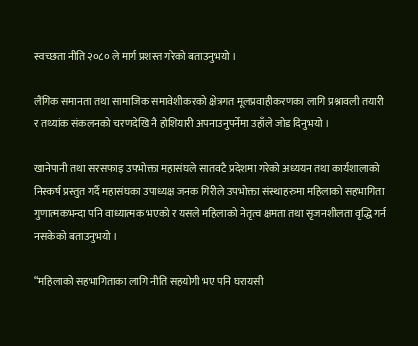स्वच्छता नीति २०८० ले मार्ग प्रशस्त गरेको बताउनुभयो ।

लैंगिक समानता तथा सामाजिक समावेशीकरको क्षेत्रगत मूलप्रवाहीकरणका लागि प्रश्नावली तयारी र तथ्यांक संकलनको चरणदेखि नै होशियारी अपनाउनुपर्नेमा उहाँले जोड दिनुभयो ।

खानेपानी तथा सरसफाइ उपभोक्ता महासंघले सातवटै प्रदेशमा गरेको अध्ययन तथा कार्यशालाको निस्कर्ष प्रस्तुत गर्दै महासंघका उपाध्यक्ष जनक गिरीले उपभोक्ता संस्थाहरुमा महिलाको सहभागिता गुणात्मकभन्दा पनि वाध्यात्मक भएको र यसले महिलाको नेतृत्व क्षमता तथा सृजनशीलता वृद्धि गर्न नसकेको बताउनुभयो ।

“महिलाको सहभागिताका लागि नीति सहयोगी भए पनि घरायसी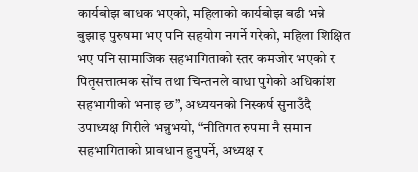कार्यबोझ बाधक भएको, महिलाको कार्यबोझ बढी भन्ने बुझाइ पुरुषमा भए पनि सहयोग नगर्ने गरेको, महिला शिक्षित भए पनि सामाजिक सहभागिताको स्तर कमजोर भएको र पितृसत्तात्मक सोंच तथा चिन्तनले वाधा पुगेको अधिकांश सहभागीको भनाइ छ”, अध्ययनको निस्कर्ष सुनाउँदै उपाध्यक्ष गिरीले भन्नुभयो, “नीतिगत रुपमा नै समान सहभागिताको प्रावधान हुनुपर्ने, अध्यक्ष र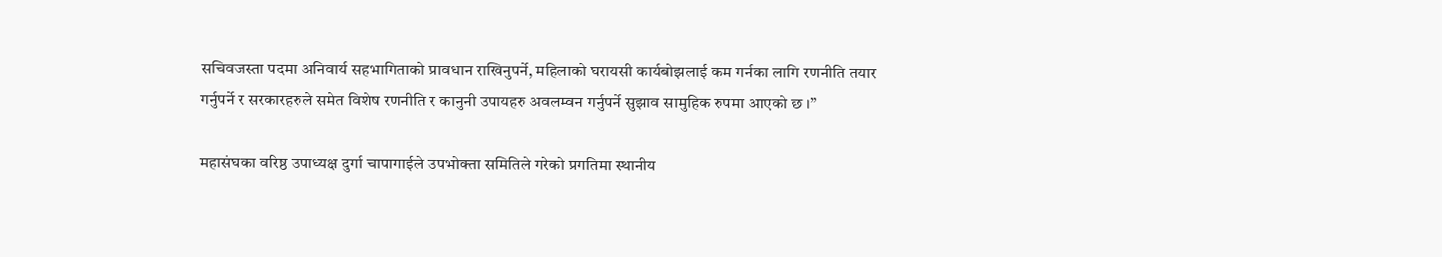सचिवजस्ता पदमा अनिवार्य सहभागिताको प्रावधान राखिनुपर्ने, महिलाको घरायसी कार्यबोझलाई कम गर्नका लागि रणनीति तयार गर्नुपर्ने र सरकारहरुले समेत विशेष रणनीति र कानुनी उपायहरु अवलम्वन गर्नुपर्ने सुझाव सामुहिक रुपमा आएको छ ।”

महासंघका वरिष्ठ उपाध्यक्ष दुर्गा चापागाईले उपभोक्ता समितिले गरेको प्रगतिमा स्थानीय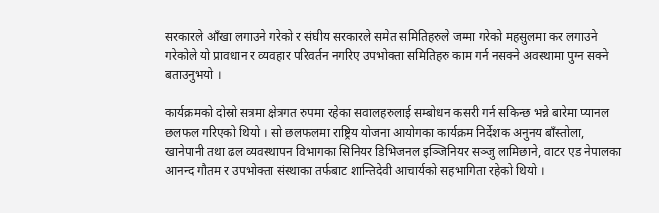सरकारले आँखा लगाउने गरेको र संघीय सरकारले समेत समितिहरुले जम्मा गरेको महसुलमा कर लगाउने गरेकोले यो प्रावधान र व्यवहार परिवर्तन नगरिए उपभोक्ता समितिहरु काम गर्न नसक्ने अवस्थामा पुग्न सक्ने बताउनुभयो ।

कार्यक्रमको दोस्रो सत्रमा क्षेत्रगत रुपमा रहेका सवालहरुलाई सम्बोधन कसरी गर्न सकिन्छ भन्ने बारेमा प्यानल छलफल गरिएको थियो । सो छलफलमा राष्ट्रिय योजना आयोगका कार्यक्रम निर्देशक अनुनय बाँस्तोला, खानेपानी तथा ढल व्यवस्थापन विभागका सिनियर डिभिजनल इञ्जिनियर सञ्जु लामिछाने, वाटर एड नेपालका आनन्द गौतम र उपभोक्ता संस्थाका तर्फबाट शान्तिदेवी आचार्यको सहभागिता रहेको थियो ।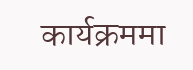कार्यक्रममा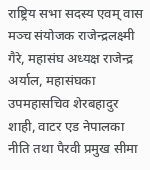राष्ट्रिय सभा सदस्य एवम् वास मञ्च संयोजक राजेन्द्रलक्ष्मी गैरे, महासंघ अध्यक्ष राजेन्द्र अर्याल, महासंघका उपमहासचिव शेरबहादुर शाही, वाटर एड नेपालका नीति तथा पैरवी प्रमुख सीमा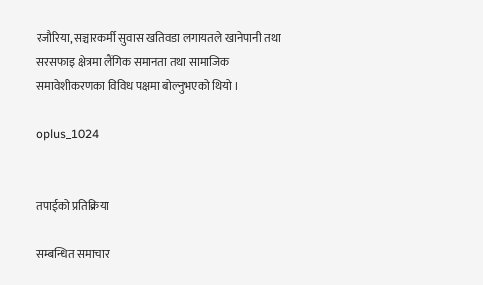रजौरिया, सञ्चारकर्मी सुवास खतिवडा लगायतले खानेपानी तथा सरसफाइ क्षेत्रमा लैंगिक समानता तथा सामाजिक समावेशीकरणका विविध पक्षमा बोल्नुभएको थियो ।

oplus_1024


तपाईको प्रतिक्रिया

सम्बन्धित समाचार